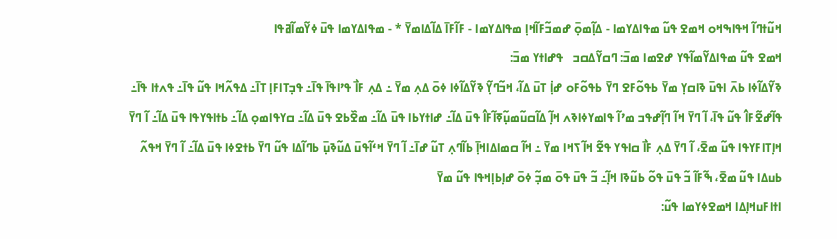ߞߎ߬ߙߣߊ߬ ߞߟߊߒߞߋ ߞߘߐ ߟߎ߬ ߘߟߊߡߌߘߊ - ߡߊ߲߬ߘߋ߲߫ ߝߘߏ߬ߓߊ߬ߞߊ߲ ߘߟߊߡߌߘߊ - ߓߊ߬ߓߊ߫ ߡߊ߬ߡߊߘߌ߫ * - ߘߟߊߡߌߘߊ ߟߎ߫ ߦߌ߬ߘߊ߬ߥߟߊ
ߞߘߐ ߟߎ߬ ߘߟߊߡߌ߬ߘߊ߬ߟߌ ߝߐߘߊ ߘߏ߫: ߣߛߌ߬ߡߛߏ   ߟߝߊߙߌ ߘߏ߫:
ߢߌ߬ߡߊ߬ߦߊ ߕߍ߫ ߊߟߎ߫ ߢߊߛߌ߲ ߘߌ߫ ߕߟߋ߬ߓߐ ߣߌ߫ ߕߟߋ߬ߓߋ ߝߊ߲߭ ߠߎ߫ ߡߊ߬، ߞߏ߬ߣߌ߲߬ ߢߌ߬ߡߊ߬ߦߊ ߦߋ߫ ߡߍ߲ ߘߌ߫ ߸ ߡߍ߲ ߓߊ߯ ߟߴߊߟߊ߫ ߟߊ߫߸ ߟߏ߲ߠߊߓߊ߲ ߠߊ߫߸ ߡߟߍ߬ߞߊ ߟߎ߬ ߟߊ߫߸ ߟߍߙߊ ߟߊ߫߸ ߟߊ߬ߝߐ߬ߓߊ߮ ߟߎ߬ ߟߊ߫، ߊ߬ ߣߌ߫ ߞߊ߬ ߣߊ߲߬ߝߟߏ ߘߴߊ߬ ߟߊߘߌߦߊߢߍ ߞߊ߲߬ ߡߊ߬ߛߎ߬ߘߎ߲߬ߧߊ߬ߓߊ߮ ߟߎ߫ ߡߊ߬߸ ߝߊߙߌߕߊ ߟߎ߫ ߡߊ߬߸ ߘߐ߰ߕߐ ߟߎ߫ ߡߊ߬߸ ߛߌߟߊߘߋ߲ ߡߊ߬߸ ߕߙߊߟߌߟߊ ߟߎ߫ ߡߊ߬߸ ߊ߬ ߣߌ߫ ߞߊ߲ߠߊߓߌߟߊ ߟߎ߬ ߘߐ߫، ߊ߬ ߣߌ߫ ߡߍ߲ ߓߊ߯ ߛߊߟߌ ߟߐ߬ ߞߊ߬ ߖߞߊ ߘߌ߫ ߸ ߞߊ߬ ߛߘߊߡߊߞߊ߲߫ ߕߊ߬ߣߍ߲ ߠߎ߬ ߝߊ߫߸ ߊ߬ ߣߌ߫ ߞߵߊ߬ߟߎ߫ ߡߎ߬ߢߎ߲߫ ߕߣߊ߬ߡߊ ߟߎ߬ ߣߌ߫ ߕߙߐߦߊ ߟߎ߫ ߡߊ߬߸ ߊ߬ ߣߌ߫ ߞߟߍ߬ ߕߎߡߊ ߟߎ߬ ߘߐ߫، ߒ߬ߓߊ߬ ߏ߬ ߟߎ߫ ߟߋ߬ ߕߎ߬ߢߊ ߞߊ߲߬߸ ߏ߬ ߟߎ߫ ߟߋ߫ ߘߏ߲߬ ߦߋ߫ ߝߊ߲ߕߊ߲ߞߟߊ ߟߎ߬ ߘߌ߫
ߊߙߊߓߎߞߊ߲ߡߊ ߞߘߐߦߌߘߊ ߟߎ߬: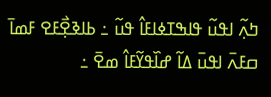ߤߍ߲߬ ߊߟߎ߬ ߟߊߒߠߦߊߓߊ߮ ߟߎ߬ ߸ ߕߊߢߐ߲߯ߓߐ ߓߘߊ߫ ߛߓߍ߫ ߊߟߎ߫ ߡߊ߬ ߝߊ߰ߟߌ߬ߓߊ߮ ߘߐ߫ ߸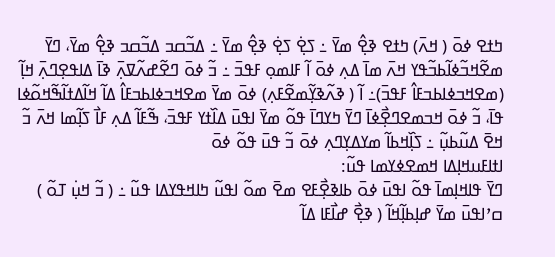ߤߙߐ ߦߋ߫ ( ߞߍ߫) ߤߙߐ ߢߐ߲߮ ߘߌ߫ ߸ ߖߐ߲߭ ߖߐ߲߭ ߢߐ߲߮ ߘߌ߫ ߸ ߡߏ߬ߛߏ ߡߏ߬ߛߏ ߢߐ߲߮ ߘߌ߫، ߣߌ߫ ߘߐ߬ߞߏ߬ߦߊ߬ߕߏ߬ߟߌ ߞߍ߫ ߘߊ߫ ߡߍ߲ ߦߋ߫ ߊ߬ ߓߊߘߋ߲ ߓߟߏ߫ ߸ ߏ߬ ߦߋ߫ ߣߐ߬ߝߍ߬ߜߍ߲߫ ߢߊ߫ ߡߊߟߐ߲ߣߍ߲߫ ߞߊ߲߬ (ߘߐߞߏߦߊߕߏߓߊ߮ ߓߟߏ߫)߸ ߊ߬ ( ߢߍ߬ߢߌ߲߬ߘߐ߬ߓߍ߲) ߦߋ߫ ߘߌ߫ ߘߐߞߏߦߊߕߏߓߊ߮ ߡߊ߬ ߞߊ߬ߡߙߊ߬ߒ߬ߞߋ߬ߦߊ ߟߊ߫، ߏ߬ ߦߋ߫ ߞߏߘߐߣߐ߲߯ߦߊ߫ ߣߌ߫ ߤߌߣߊ߫ ߟߋ߬ ߘߌ߫ ߊߟߎ߫ ߡߊ߰ߙߌ ߓߟߏ߫، ߒ߬ߓߊ߬ ߡߍ߲ ߓߊ߯ ߖߊ߲߬ߘߊ ߞߍ߫ ߏ߬ ߞߐ߫ ߡߎ߬ߕߎ߲߬ ߸ ߖߊ߲߰ߞߕߊ߬ ߘߌߡߌ߲ߣߍ߲ ߦߋ߫ ߏ߬ ߟߎ߫ ߟߋ߬ ߦߋ߫
ߊߙߊߓߎߞߊ߲ߡߊ ߞߘߐߦߌߘߊ ߟߎ߬:
ߣߌ߫ ߟߊߞߊ߲ߘߊ߫ ߟߋ߬ ߊߟߎ߫ ߦߋ߫ ߕߊߢߐ߲߯ߓߐ ߘߐ߫ ߘߋ߬ ߊߟߎ߬ ߤߊߞߟߌߡߊ ߟߎ߬ ߸ ( ߏ߬ ߞߎ߲߭ ߠߋ߬ ) ߛߴߊߟߎ߫ ߘߌ߫ ߝߊ߲ߕߊ߲߬ߞߊ߬ ( ߢߐ߲߯ ߝߊ߯ߓߊ ߡߊ߬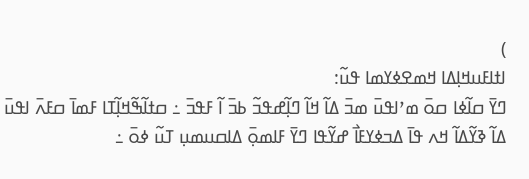)
ߊߙߊߓߎߞߊ߲ߡߊ ߞߘߐߦߌߘߊ ߟߎ߬:
ߣߌ߫ ߛߊ߬ߦߊ ߛߋ߫ ߘߴߊߟߎ߫ ߘߏ߫ ߡߊ߬ ߞߊ߬ ߣߊ߲߬ߝߟߏ߬ ߕߏ߫ ߊ߬ ߓߟߏ߫ ߸ ߛߙߊ߬ߒ߬ߞߊ߲߬ߠߊ ߓߘߊ߫ ߛߓߍ߫ ߊߟߎ߫ ߡߊ߬ ߢߌ߬ߡߊ߬ ߞߍ ߟߊ߫ ߡߏߦߌߓߊ߯ ߝߌ߬ߟߊ ߣߌ߫ ߓߊߘߋ߲߫ ߡߊߛߎߘߎ߲ ߠߎ߬ ߦߋ߫ ߸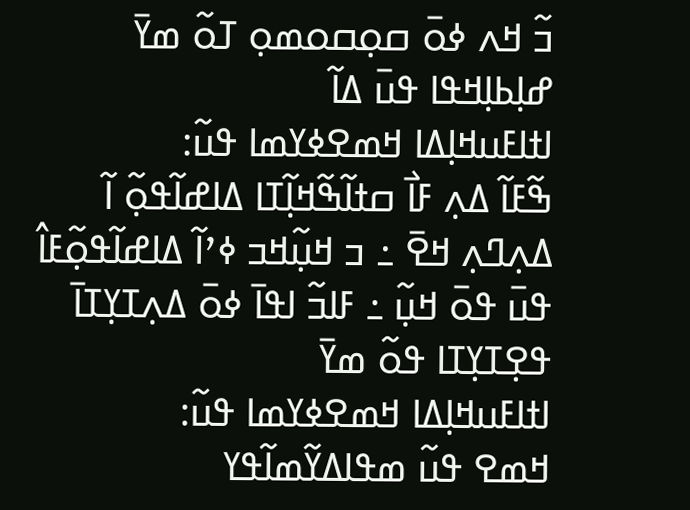ߏ߬ ߞߍ ߦߋ߫ ߛߋ߲ߛߋߘߋ߲ ߠߋ߬ ߘߌ߫ ߝߊ߲ߕߊ߲ߞߟߊ ߟߎ߫ ߡߊ߬
ߊߙߊߓߎߞߊ߲ߡߊ ߞߘߐߦߌߘߊ ߟߎ߬:
ߒ߬ߓߊ߬ ߡߍ߲ ߓߊ߯ ߛߙߊ߬ߒ߬ߞߊ߲߬ߠߊ ߡߊߝߊ߬ߟߋ߲߬ ߊ߬ ߡߍ߲ߣߍ߲ ߞߐ߫ ߸ ߏ ߞߎ߲߬ߞߏ ߦߴߊ߬ ߡߊߝߊ߬ߟߋ߲߬ߓߊ߮ ߟߎ߫ ߟߋ߫ ߞߎ߲߬ ߸ ߓߊߏ߬ ߊߟߊ߫ ߦߋ߫ ߡߍ߲ߠߌ߲ߠߊ߫ ߟߐ߲ߠߌ߲ߠߊ ߟߋ߬ ߘߌ߫
ߊߙߊߓߎߞߊ߲ߡߊ ߞߘߐߦߌߘߊ ߟߎ߬:
ߞߘߐ ߟߎ߬ ߘߟߊߡߌ߬ߘߊ߬ߟߌ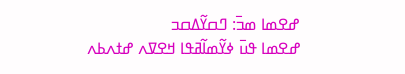ߝߐߘߊ ߘߏ߫: ߣߛߌ߬ߡߛߏ
ߝߐߘߊ ߟߎ߫ ߦߌ߬ߘߊ߬ߥߟߊ ߞߐߜߍ ߝߙߍߕߍ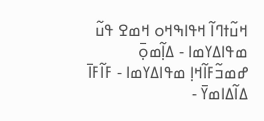ߞߎ߬ߙߣߊ߬ ߞߟߊߒߞߋ ߞߘߐ ߟߎ߬ ߘߟߊߡߌߘߊ - ߡߊ߲߬ߘߋ߲߫ ߝߘߏ߬ߓߊ߬ߞߊ߲ ߘߟߊߡߌߘߊ - ߓߊ߬ߓߊ߫ ߡߊ߬ߡߊߘߌ߫ -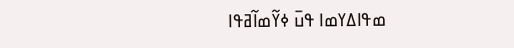ߘߟߊߡߌߘߊ ߟߎ߫ ߦߌ߬ߘߊ߬ߥߟߊ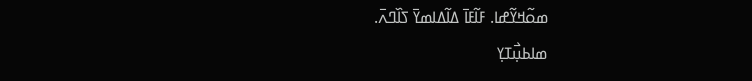ߘߋ߬ߞߌ߬ߝߊ. ߓߊ߬ߓߊ߫ ߡߊ߬ߡߊߘߌ߫ ߖߊ߰ߣߍ߫.
ߘߊߕߎ߲߯ߠߌ߲